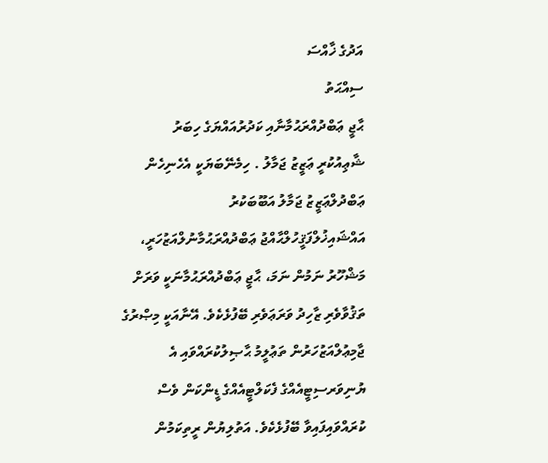އަދުގެ ޚާއްސަ
ސިއްޙަތު
ޙާޖީ ޢަބްދުއްރަޙުމާނާއި ކަދުރުއައްޔަގެ ހިބަރު
ޝާޢިއުކުރީ ޢަޒީޒު ޖަމާލު . ހިމެނޭބަޔަކީ އެހެނިހެން
ޢަބްދުލްޢަޒީޒު ޖަމާލު އަބޫބަކުރު
އައްޝައިޚުލްފަޤީހުލްޙާއްޖު ޢަބްދުއްރަޙުމާނުލްއަޒުހަރީ، މަޝްހޫރު ނަމުން ނަމަ، ޙާޖީ ޢަބްދުއްރަޙުމާނަކީ ވަރަށް ތަޤުވާވެރި ޒާހިދު ވަރަޢަވެރި ބޭފުޅެކެވެ. އޭނާއަކީ މިޞްރުގެ ޖާމިޢުލްއަޒުހަރުން ތަޢުލީމު ޙާޞިލުކުރައްވައި އެ ޔުނިވަރސިޓީއެއްގެ ފެކަލްޓީއެއްގެ ޑީންކަން ވެސް ކުރައްވައިފައިވާ ބޭފުޅެކެވެ. އަތުލިޔުން ރީތިކަމުން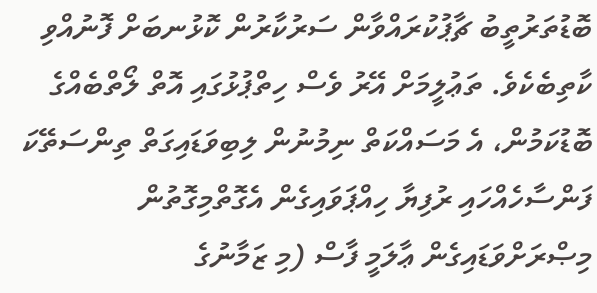ބޮޑުތަރުތީބު ޗާޕުކުރައްވާން ސަރުކާރުން ކޮޅުނބަށް ފޮނުއްވި ކާތިބެކެވެ. ތަޢުލީމަށް އޭރު ވެސް ހިތްޕުޅުގައި އޮތް ލޯތްބެއްގެ ބޮޑުކަމުން، އެ މަސައްކަތް ނިމުނުން ލިބިވަޑައިގަތް ތިންސަތޭކަ ފަންސާހެއްހައި ރުފިޔާ ހިއްޕަވައިގެން އެގޮތްމިގޮތުން މިޞްރަށްވަޑައިގެން ޢާލަމީ ފާސް (މި ޒަމާނުގެ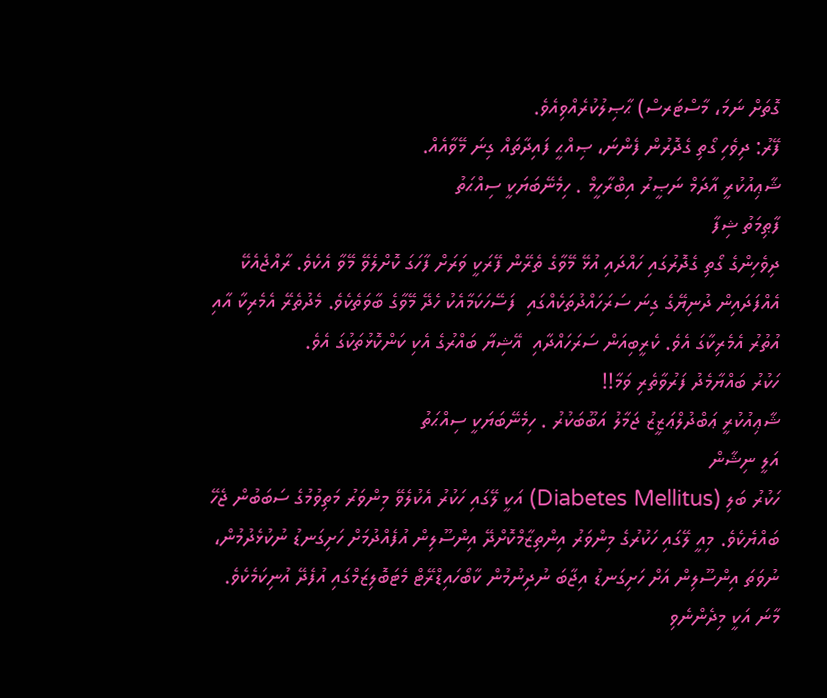ގޮތަށް ނަމަ، މާސްޓަރސް) ޙާޞިލުކުރެއްވިއެވެ.
ފޭރު: ދިވެހި ގޯތި ގެދޮރުން ފެންނަ، ޞިއްޙީ ފައިދާތައް ގިނަ މޭވާއެއް.
ޝާޢިއުކުރީ އާދަމް ނަޞީރު އިބްރާހީމް . ހިމެނޭބަޔަކީ ސިއްޙަތު
ފާޠިމަތު ޝިފާ
ދިވެހިންގެ ގޯތި ގެދޮރުގައި ހައްދައި އުޅޭ މޭވާގެ ތެރޭން ފޭރަކީ ވަރަށް ފާހަގަ ކޮށްލެވޭ މޭވާ އެކެވެ. ރާއްޖެއެކޭ އެއްފަދައިން ދުނިޔޭގެ ގިނަ ސަރަހައްދުތަކެއްގައި  ފަސޭހަކަމާއެކު ހެދޭ މޭވާގެ ބާވަތެކެވެ. މެދުތެރޭ އެމެރިކާ އާއި އުތުރު އެމެރިކާގަ އެވެ. ކެރީބިއަން ސަރަހައްދާއި  އޭޝިޔާ ބައްރުގެ އެކި ކަންކޮޅުތަކުގަ އެވެ.
ހަކުރު ބައްޔާމެދު ފަރުވާތެރި ވަމާ!!
ޝާޢިއުކުރީ ޢަބްދުލްޢަޒީޒު ޖަމާލު އަބޫބަކުރު . ހިމެނޭބަޔަކީ ސިއްޙަތު
އަލީ ނިޝާން
ހަކުރު ބަލި (Diabetes Mellitus) އަކީ ލޭގައި ހަކުރު އެކުލެވޭ މިންވަރު މަތިވުމުގެ ސަބަބުން ޖެހޭ ބައްޔެކެވެ. މިއީ ލޭގައި ހަކުރުގެ މިންވަރު އިންތިޒާމްކޮށްދޭ އިންސޫލިން އުފެއްދުމަށް ހަށިގަނޑު ނުކުޅެދުމުން، ނުވަތަ އިންސޫލިން އަށް ހަށިގަނޑު އިޖާބަ ނުދިނުމުން ކާބޯހައިޑްރޭޓް މެޓަބޮލިޒަމްގައި އުފެދޭ އުނިކަމެކެވެ. މާނަ އަކީ މިދެންނެވި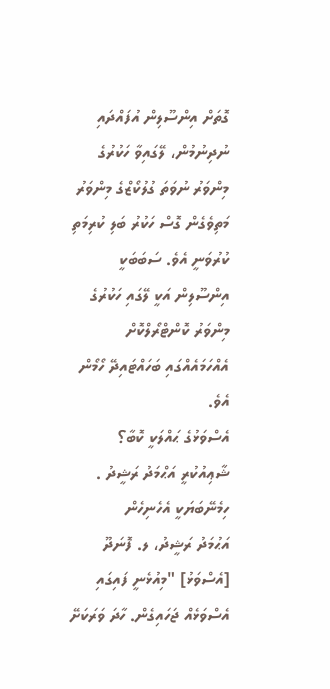ގޮތަށް އިންސޫލިން އުފައްދައި ނުދިނުމުން، ލޭގައިވާ ހަކުރުގެ މިންވަރު ނުވަތަ ގުލުކޯޒްގެ މިންވަރު މަތިވެގެން ގޮސް ހަކުރު ބަލި ކުރިމަތި ކުރުވަނީ އެވެ. ސަބަބަކީ އިންސޫލިން އަކީ ލޭގައި ހަކުރުގެ މިންވަރު ކޮންޓްރޯލްކޮށް އެއްހަމައެއްގައި ބަހައްޓައިދޭ ހޯމޯން އެވެ.
އެސްވަޅުގެ ޙައްލަކީ ކޮބާ؟
ޝާޢިއުކުރީ އަޙްމަދު ރަޝީދު . ހިމެނޭބަޔަކީ އެހެނިހެން
އަޙުމަދު ރަޝީދު، ލ. ފޮނަދޫ
[އެސްވަޅު] "މިއުޅެނީ ފައިގައި އެސްވަޅެއް ޖަހައިގެން. ހާދަ ވަރަކަށޭ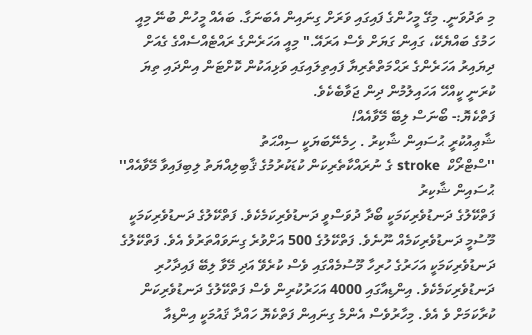މި ތަދުވަނީ. މިގޭ މީހުންގެ ފައިގައި ވަރަށް ގިނައިން އެބަނަގާ. ބައެއް މީހުން ބުނޭ މިއީ ހަމުގެ ބައްޔެކޭ، ގައިން ގަޔަށް ވެސް އަރައޭ." މިއީ އަހަރެންގެ ރައްޓެއްސެއްގެ ގެއަށް ދިޔައިރު އަހަރެންގެ ރަޙްމަތްތެރިޔާ ފައިތިލައިގައި ވަޅިއަކުން ކޮށްޓަން އިންދައި ތިޔަ ކުރަނީ ކީއްހޭ އަހައިލުމުން ދިން ޖަވާބެކެވެ.
ފަތްކެޔޮ:- ބޯނަސް ލިބޭ މޭވާއެއް!
ޝާޢިއުކުރީ ޙުސައިން ޝާކިރު . ހިމެނޭބަޔަކީ ސިއްޙަތު
''ސްޓްރޯކް  stroke ގެ ނުރައްކާތެރިކަން ކުޑަކުރުމުގެ ޤާބިލިއްޔަތު ލިބިފައިވާ މޭވާއެއް''
ޙުސައިން ޝާކިރު
ފަތްކޭލުގެ ދަނޑުވެރިކަމަކީ ބޯދާ ދުވަސްވީ ދަނޑުވެރިކަމެކެވެ. ފަތްކޭލުގެ ދަނޑުވެރިކަމަކީ މޫސުމީ ދަނޑުވެރިކަމެއް ނޫނެވެ. ފަތްކޭލުގެ 500 އަށްވުރެ ގިނަވައްތަރުވެ އެވެ. ފަތްކޭލުގެ ދަނޑުވެރިކަމަކީ އަހަރުގެ ހުރިހާ މޫސުމެއްގައި ވެސް ކުރެވޭ އަދި މޭވާ ލިބޭ ފައިދާހުރި ދަނޑުވެރިކަމެކެވެ. އިންޑިއާގައި 4000 އަހަރުކުރިން ވެސް ފަތްކޭލުގެ ދަނޑުވެރިކަން ކުރާކަމަށް ވެ އެވެ. މިހާރުވެސް އެންމެ ގިނައިން ފަތްކެޔޮ ހައްދާ ޤައުމަކީ އިންޑިއާ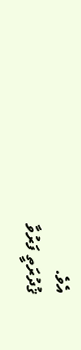އެވެ.
ޤުދުރަތީ ފަރުވާ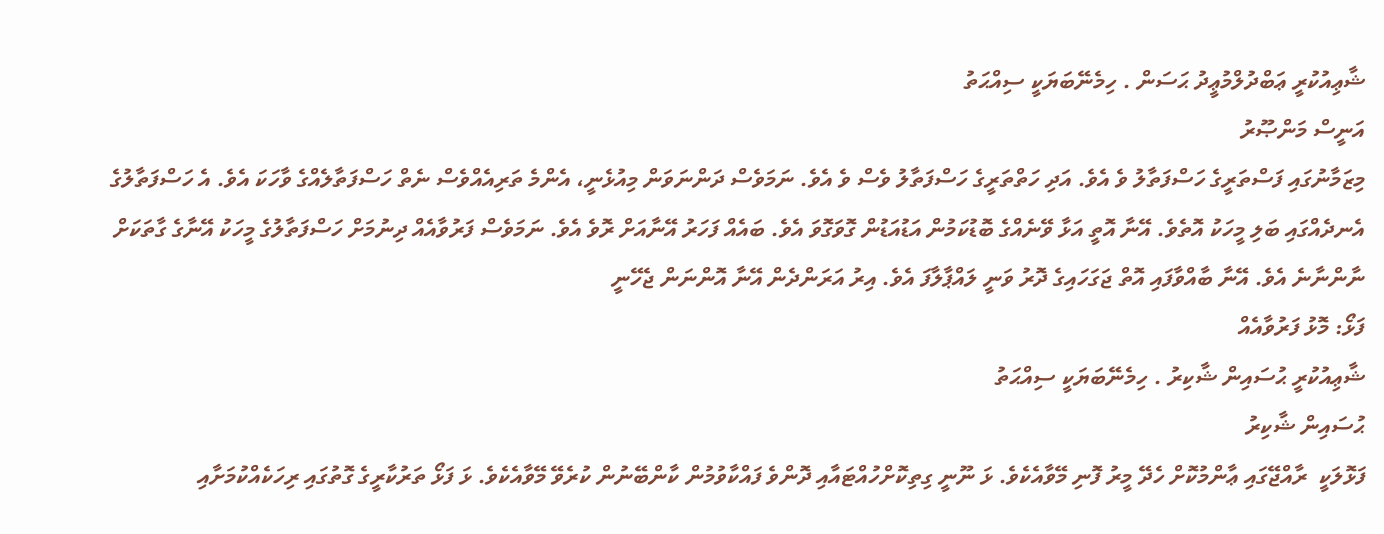ޝާޢިއުކުރީ ޢަބްދުލްމުޢީދު ޙަސަން . ހިމެނޭބަޔަކީ ސިއްޙަތު
އަނީސް މަންޞޫރު
މިޒަމާނުގައި ފަސްތަރީގެ ހަސްފަތާލު ވެ އެވެ. އަދި ހަތްތަރީގެ ހަސްފަތާލު ވެސް ވެ އެވެ. ނަމަވެސް ދަންނަވަން މިއުޅެނީ، އެންމެ ތަރިއެއްވެސް ނެތް ހަސްފަތާލެއްގެ ވާހަކަ އެވެ. އެ ހަސްފަތާލުގެ އެނދެއްގައި ބަލި މީހަކު އޮތެވެ. އޭނާ އޮތީ އަޅާ ވޭނެއްގެ ބޮޑުކަމުން އަޑުއަޑުން ގޮވަގޮވަ އެވެ. ބައެއް ފަހަރު އޭނާއަށް ރޮވެ އެވެ. ނަމަވެސް ފަރުވާއެއް ދިނުމަށް ހަސްފަތާލުގެ މީހަކު އޭނާގެ ގާތަކަށް ނާންނާނެ އެވެ. އޭނާ ބާއްވާފައި އޮތް ޖަގަހައިގެ ދޮރު ވަނީ ލައްޕާލާފަ އެވެ. އިރު އަރަންދެން އޭނާ އޮންނަން ޖެހޭނީ
ފަޅޯ: މޮޅު ފަރުވާއެއް
ޝާޢިއުކުރީ ޙުސައިން ޝާކިރު . ހިމެނޭބަޔަކީ ސިއްޙަތު
ޙުސައިން ޝާކިރު
ފަޅޮލަކީ  ރާއްޖޭގައި ޢާންމުކޮށް ހެދޭ މީރު ފޮނި މޭވާއެކެވެ. ޅަ ނޫނީ ގިތިކޮށްހުއްޓައާއި ދޮންވެ ފައްކާވުމުން ކާންބޭނުން ކުރެވޭ މޭވާއެކެވެ. ޅަ ފަޅޯ ތަރުކާރީގެ ގޮތުގައި ރިހަކެއްކުމަށާއި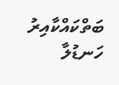ބަތްކައްކާއިރު ހަނޑުލާ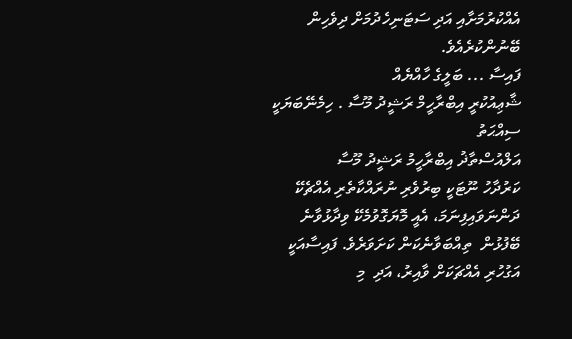އެއްކުރުމަށާއި އަދި ސަޓަނިހެދުމަށް ދިވެހިން ބޭނުންކުރެއެވެ.
ފައިސާ ... ބަލީގެ ހާއްޔެއް
ޝާޢިއުކުރީ އިބްރާހީމް ރަޝީދު މޫސާ . ހިމެނޭބަޔަކީ ސިއްޙަތު
އަލްއުސްތާޛު އިބްރާހީމު ރަޝީދު މޫސާ
ކަރުދާހު ނޫޓަކީ ބިރުވެރި ނުރައްކާތެރި އެއްޗެކޭ ދަންނަވައިފިނަމަ، އެއީ މޮޔަގޮވުމެކޭ ވިދާޅުވާނެ ބޭފުޅުން  ތިއްބަވާނެކަން ކަށަވަރެވެ. ފައިސާއަކީ އަގުހުރި އެއްޗަކަށް ވާއިރު، އަދި  މި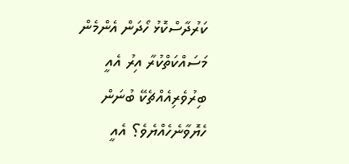ކަރުދާސްކޮޅު ހޯދަން އެންމެން މަސައްކަތްކުރާ އިރު އެއީ ބިރުވެރިއެއްޗެކޭ ބުނަން ހެޔޮވާނެހެއްޔެވެ؟ އެއީ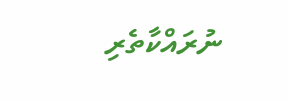ނުރައްކާތެރި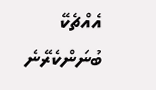އެއްޗެކޭ ބުނަންކެރޭނެ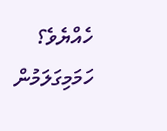ހެއްޔެވެ؟
ހަމަމިގަލަމުން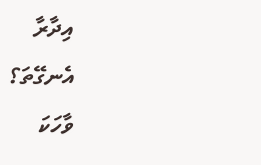އިދާރާ
އެނގޭތަ؟
ވާހަކަ